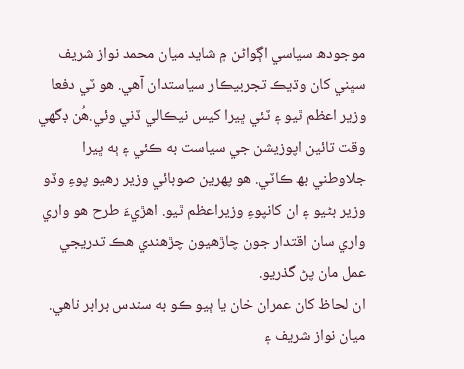موجودھ سياسي اڳواڻن ۾ شايد ميان محمد نواز شريف سڀني کان وڌيڪ تجربيڪار سياستدان آهي. هو ٽي دفعا وزير اعظم ٿيو ۽ ٽئي ڀيرا کيس نيڪالي ڏني وئي.هُن ڊگھي وقت تائين اپوزيشن جي سياست به ڪئي ۽ ٻه ڀيرا جلاوطني بھ ڪاٽي. هو پهرين صوبائي وزير رھيو پوءِ وڏو وزير بڻيو ۽ ان کانپوءِ وزيراعظم ٿيو. اهڙيءَ طرح ھو واري واري سان اقتدار جون چاڙھيون چڙهندي هڪ تدريجي عمل مان پڻ گذريو.
ان لحاظ کان عمران خان يا ٻيو ڪو به سندس برابر ناهي. ميان نواز شريف ۽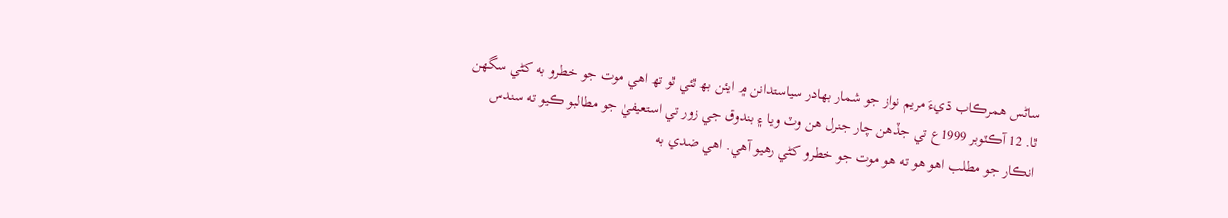ساڻس ھمرڪاب ڌيءَ مريم نواز جو شمار بهادر سياستدانن ۾ ايئن بھ ٿئي ٿو تھ اھي موت جو خطرو به کڻي سگهن ٿا. 12 آڪٽوبر 1999ع تي جڏهن چار جنرل ھن وٽ ويا ۽ بندوق جي زور تي استعيفيٰ جو مطالبو ڪيو ته سندس انڪار جو مطلب اهو ھو ته ھو موت جو خطرو کڻي رھيو آهي. اهي ضدي به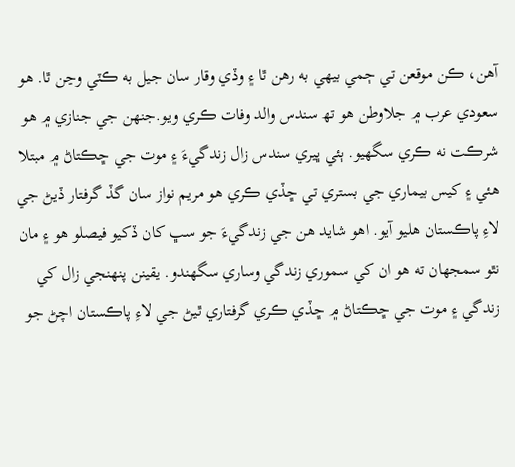آهن، ڪن موقعن تي ڄمي بيھي به رھن ٿا ۽ وڏي وقار سان جيل به ڪٽي وڃن ٿا. هو سعودي عرب ۾ جلاوطن هو تھ سندس والد وفات ڪري ويو.جنھن جي جنازي ۾ ھو شرڪت نه ڪري سگهيو. ٻئي ڀيري سندس زال زندگيءَ ۽ موت جي ڇڪتاڻ ۾ مبتلا هئي ۽ کيس بيماري جي بستري تي ڇڏي ڪري ھو مريم نواز سان گڏ گرفتار ڏيڻ جي لاءِ پاڪستان ھليو آيو. اهو شايد هن جي زندگيءَ جو سڀ کان ڏکيو فيصلو هو ۽ مان نٿو سمجهان ته هو ان کي سموري زندگي وساري سگهندو. يقينن پنهنجي زال کي زندگي ۽ موت جي ڇڪتاڻ ۾ ڇڏي ڪري گرفتاري ٿيڻ جي لاءِ پاڪستان اچڻ جو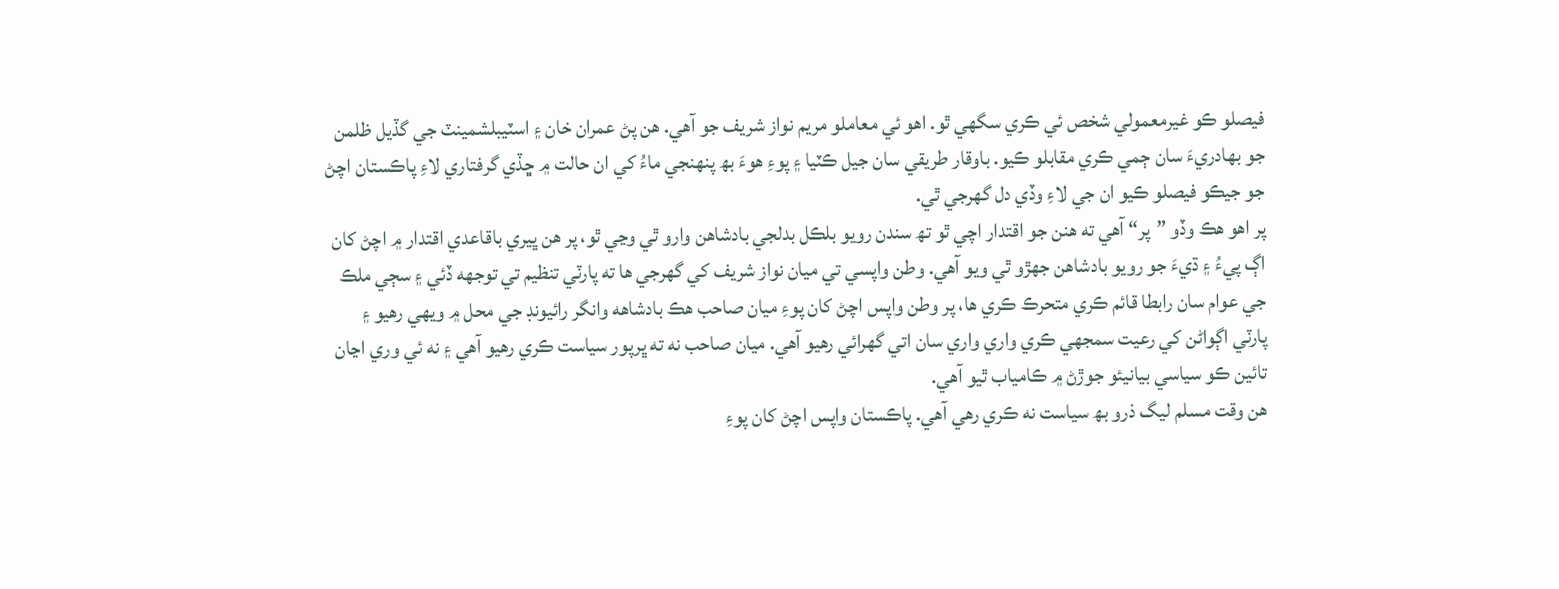فيصلو ڪو غيرمعمولي شخص ئي ڪري سگھي ٿو. اهو ئي معاملو مريم نواز شريف جو آهي. هن پڻ عمران خان ۽ اسٽيبلشمينٽ جي گڏيل ظلمن جو بهادريءَ سان ڄمي ڪري مقابلو ڪيو. باوقار طريقي سان جيل ڪٽيا ۽ پوءِ هوءَ بھ پنهنجي ماءُ کي ان حالت ۾ ڇڏي گرفتاري لاءِ پاڪستان اچڻ جو جيڪو فيصلو ڪيو ان جي لاءِ وڏي دل گھرجي ٿي.
پر اهو ھڪ وڏو ”پر“ آهي ته ھنن جو اقتدار اچي ٿو تھ سندن رويو بلڪل بدلجي بادشاھن وارو ٿي وڃي ٿو، پر هن ڀيري باقاعدي اقتدار ۾ اچڻ کان اڳ پيءُ ۽ ڌيءَ جو رويو بادشاهن جهڙو ٿي ويو آهي. وطن واپسي تي ميان نواز شريف کي گهرجي ها ته پارٽي تنظيم تي توجهه ڏئي ۽ سڄي ملڪ جي عوام سان رابطا قائم ڪري متحرڪ ڪري ها، پر وطن واپس اچڻ کان پوءِ ميان صاحب هڪ بادشاهه وانگر رائيونڊ جي محل ۾ ويھي رھيو ۽ پارٽي اڳواڻن کي رعيت سمجھي ڪري واري واري سان اتي گھرائي رھيو آھي. ميان صاحب نه ته ڀرپور سياست ڪري رهيو آهي ۽ نه ئي وري اڃان تائين ڪو سياسي بيانيئو جوڙڻ ۾ ڪامياب ٿيو آھي.
هن وقت مسلم ليگ ذرو بھ سياست نه ڪري رهي آهي. پاڪستان واپس اچڻ کان پوءِ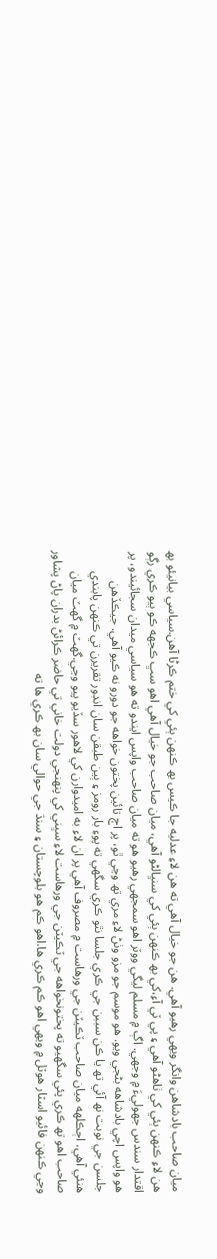ميان صاحب بادشاهن وانگر ويھي رھيو آهي. هن جو خيال آهي ته هن لاءِ عدليه جا ڪيس بھ ڪنهن ٻئي کي ختم ڪرڻا آهن.سياسي بيانيئو بھ ھن لاءِ ڪنھن ٻئي کي ٺاهڻو آهي ۽ پي ٽي آءِ،کي بھ ڪنھن ٻئي کي سنڀالڻو آهي، ميان صاحب جو خيال آهي اهو سڀ ڪجهه ڪو ٻيو ڪري رڳو اقتدار سندس جھوليءَ ۾ وجهي. اڳ ۾ مسلم ليگي ووٽر اهو سمجھي رهيو هو ته ميان صاحب واپس ايندو ته هو سياسي ميدان سجائيندو، پر هو واپس اچي بادشاهه بڻجي ويو. هو موسم جو مزو وٺڻ لاءِ مري تھ وڃي ٿو، پر اڄ تائين پختون خواهه جو دورو نه ڪيو آهي. جيڪڏهن جلسن جي نوبت نھ آئي تھ يا ڪن سببن جي ڪري جلسا نٿو ڪري سگھي ته پوءِ بار رومز ۽ ٻين طبقن سان انڊور تقريرن تي ڪنھن پابندي ھنئي آھي. اڄڪلهه ميان صاحب ٽڪيٽن جي ورهاست ۾ مصروف آهي پر ان لاءِ به اميدوارن کي لاهور سڏيو پيو وڃي.گهٽ ۾ گهٽ ميان صاحب اهو تھ ڪري پئي سگھيو ته پختونخواهه جي ٽڪيٽن جي ورهاست لاءِ سڀني کي پنھنجي دولت خاني تي حاضر ڪرائڻ بدران پاڻ پشاور وڃي ڪنهن فائيو اسٽار هوٽل ۾ ويهي اھو ڪم ڪري ها.اھو ڪم ھو بلوچستان ۽ سنڌ جي حوالي سان بھ ڪري ھا ته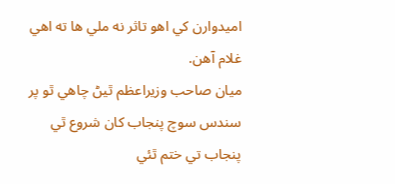اميدوارن کي اهو تاثر نه ملي ها ته اهي غلام آهن.
ميان صاحب وزيراعظم ٿيڻ چاهي ٿو پر سندس سوچ پنجاب کان شروع ٿي پنجاب تي ختم ٿئي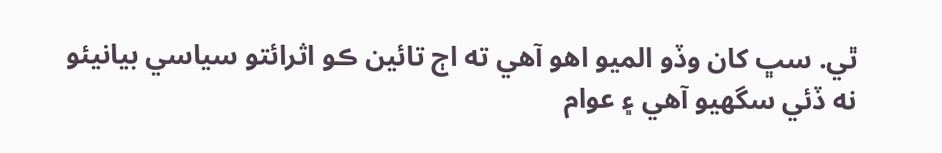ٿي. سڀ کان وڏو الميو اهو آهي ته اڄ تائين ڪو اثرائتو سياسي بيانيئو نه ڏئي سگهيو آھي ۽ عوام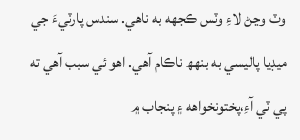وٽ وڃڻ لاءِ وٽس ڪجهه به ناهي. سندس پارٽيءَ جي ميڊيا پاليسي به بنھھ ناڪام آهي. اهو ئي سبب آهي ته پي ٽي آءِ،پختونخواهه ۽ پنجاب ۾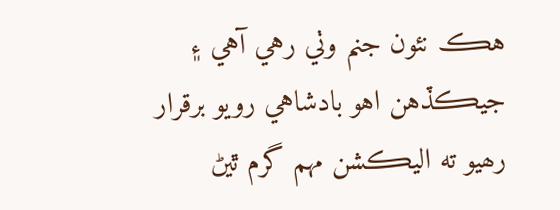هڪ نئون جنم وٺي رهي آهي ۽ جيڪڏهن اهو بادشاهي رويو برقرار رھيو ته اليڪشن مهم گرم ٿيڻ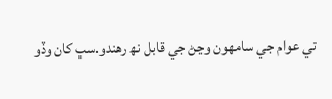تي عوام جي سامهون وڃڻ جي قابل نھ رھندو.سڀ کان وڏو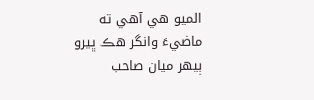الميو ھي آهي ته ماضيءَ وانگر ھڪ ڀيرو ٻيھر ميان صاحب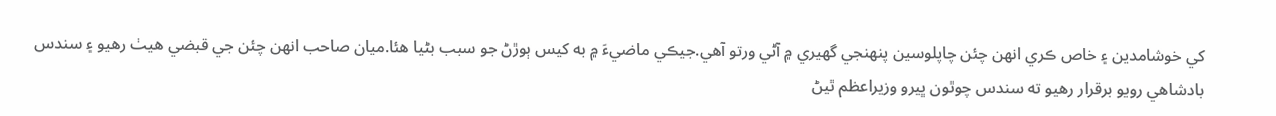کي خوشامدين ۽ خاص ڪري انھن چئن چاپلوسين پنھنجي گھيري ۾ آڻي ورتو آھي.جيڪي ماضيءَ ۾ به کيس ٻوڙڻ جو سبب بڻيا هئا.ميان صاحب انهن چئن جي قبضي هيٺ رهيو ۽ سندس بادشاهي رويو برقرار رهيو ته سندس چوٿون ڀيرو وزيراعظم ٿيڻ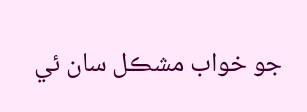جو خواب مشڪل سان ئي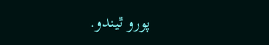پورو ٿيندو.